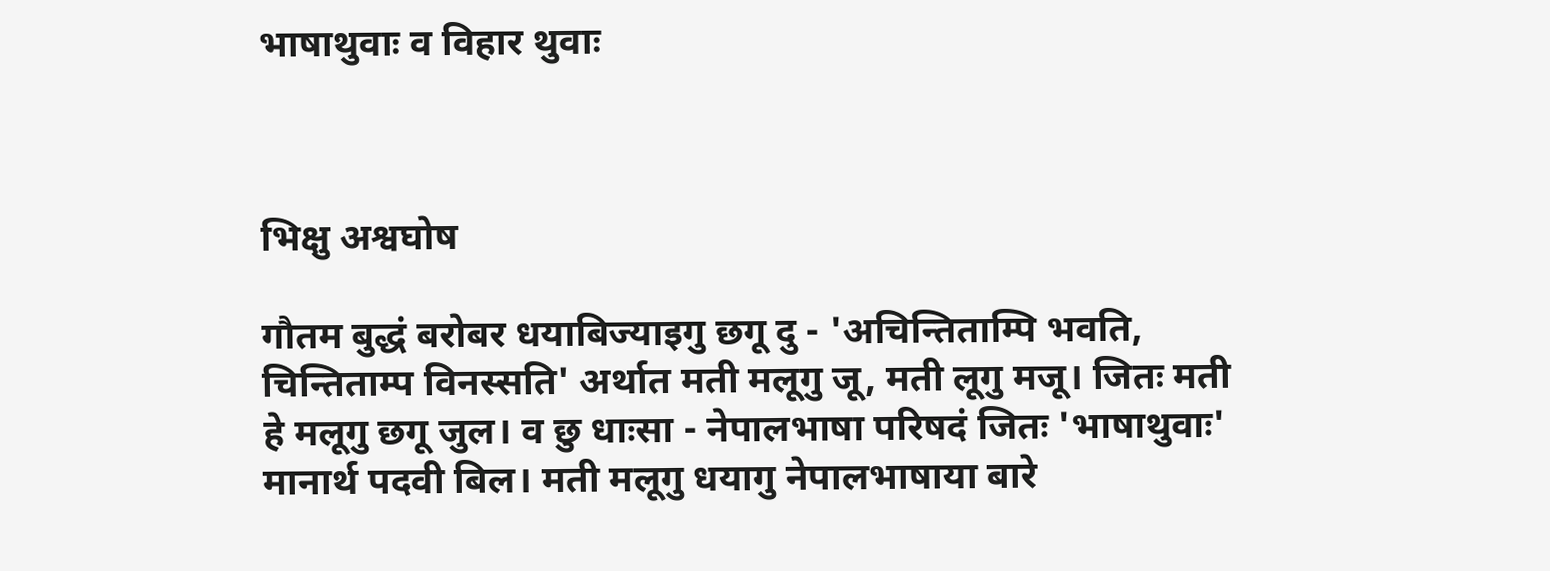भाषाथुवाः व विहार थुवाः



भिक्षु अश्वघोष

गौतम बुद्धं बरोबर धयाबिज्याइगु छगू दु - 'अचिन्तिताम्पि भवति, चिन्तिताम्प विनस्सति' अर्थात मती मलूगु जू, मती लूगु मजू। जितः मती हे मलूगु छगू जुल। व छु धाःसा - नेपालभाषा परिषदं जितः 'भाषाथुवाः' मानार्थ पदवी बिल। मती मलूगु धयागु नेपालभाषाया बारे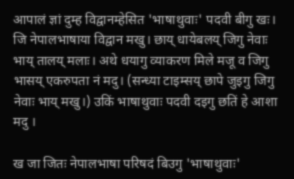आपालं ज्ञां दुम्ह विद्वानम्हेसित 'भाषाथुवाः' पदवी बीगु खः। जि नेपालभाषाया विद्वान मखु। छाय् धायेबलय् जिगु नेवाः भाय् तालय् मलाः। अथे धयागु व्याकरण मिले मजू व जिगु भासय् एकरुपता नं मदु। (सन्ध्या टाइम्सय् छापे जुइगु जिगु नेवाः भाय् मखु।) उकिं भाषाथुवाः पदवी दइगु छतिं हे आशा मदु ।

ख जा जितः नेपालभाषा परिषदं बिउगु 'भाषाथुवाः'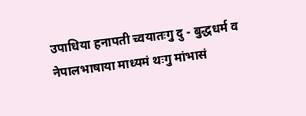उपाधिया हनापती च्वयातःगु दु - बुद्धधर्म व नेपालभाषाया माध्यमं थःगु मांभासं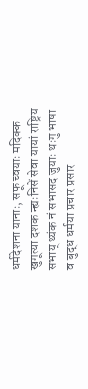धर्मदेशना यानाः, सफू च्वयाः मदिक्क खुगूत्या दशक न्ह्यःनिसें सेवा यायां राष्ट्रिय सभाय् थ्यंक नं सभासद जुयाः थःगु भाषा व बुद्ध धर्मया प्रचार प्रसार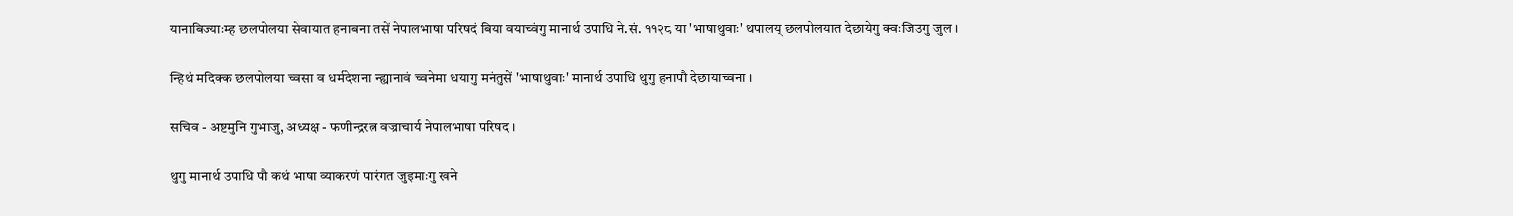यानाबिज्याःम्ह छलपोलया सेवायात हनाबना तसें नेपालभाषा परिषदं बिया वयाच्वंगु मानार्थ उपाधि ने.सं. ११२८ या 'भाषाथुवाः' थपालय् छलपोलयात देछायेगु क्वःजिउगु जुल ।

न्हिथं मदिक्क छलपोलया च्वसा व धर्मदेशना न्ह्यानावं च्वनेमा धयागु मनंतुसें 'भाषाथुवाः' मानार्थ उपाधि थुगु हनापौ देछायाच्वना ।

सचिव - अष्टमुनि गुभाजु, अध्यक्ष - फणीन्द्ररत्न वज्राचार्य नेपालभाषा परिषद ।

थुगु मानार्थ उपाधि पौ कथं भाषा व्याकरणं पारंगत जुइमाःगु खने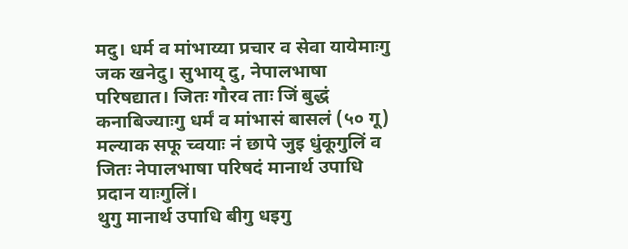मदु। धर्म व मांभाय्या प्रचार व सेवा यायेमाःगु जक खनेदु। सुभाय् दु, नेपालभाषा परिषद्यात। जितः गौरव ताः जिं बुद्धं कनाबिज्याःगु धर्मं व मांभासं बासलं (५० गू) मल्याक सफू च्वयाः नं छापे जुइ धुंकूगुलिं व जितः नेपालभाषा परिषदं मानार्थ उपाधि प्रदान याःगुलिं।
थुगु मानार्थ उपाधि बीगु धइगु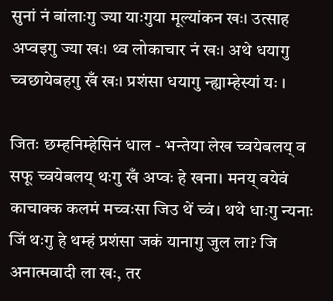सुनां नं बांलाःगु ज्या याःगुया मूल्यांकन खः। उत्साह अप्वइगु ज्या खः। थ्व लोकाचार नं खः। अथे धयागु च्वछायेबहगु खँ खः। प्रशंसा धयागु न्ह्याम्हेस्यां यः ।

जितः छम्हनिम्हेसिनं धाल - भन्तेया लेख च्वयेबलय् व सफू च्वयेबलय् थःगु खँ अप्वः हे खना। मनय् वयेवं काचाक्क कलमं मच्वःसा जिउ थें च्वं। थथे धाःगु न्यनाः जिं थःगु हे थम्हं प्रशंसा जकं यानागु जुल ला? जि अनात्मवादी ला खः, तर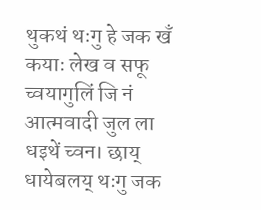थुकथं थःगु हे जक खँ कयाः लेख व सफू च्वयागुलिं जि नं आत्मवादी जुल ला धइथें च्वन। छाय् धायेबलय् थःगु जक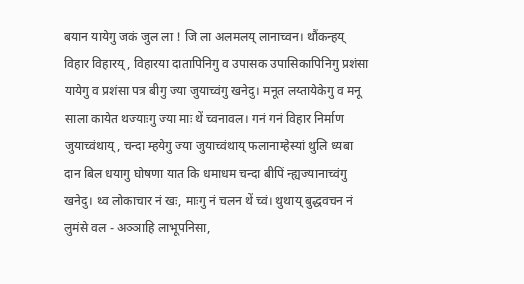बयान यायेगु जकं जुल ला ! जि ला अलमलय् लानाच्वन। थौंकन्हय् विहार विहारय्, विहारया दातापिनिगु व उपासक उपासिकापिनिगु प्रशंसा यायेगु व प्रशंसा पत्र बीगु ज्या जुयाच्वंगु खनेदु। मनूत लय्तायेकेगु व मनू साला कायेत थज्याःगु ज्या माः थें च्वनावल। गनं गनं विहार निर्माण जुयाच्वंथाय्, चन्दा म्हयेगु ज्या जुयाच्वंथाय् फलानाम्हेस्यां थुलि ध्यबा दान बिल धयागु घोषणा यात कि धमाधम चन्दा बीपिं न्ह्यज्यानाच्वंगु खनेदु। थ्व लोकाचार नं खः, माःगु नं चलन थें च्वं। थुथाय् बुद्धवचन नं लुमंसे वल - अञ्ञाहि लाभूपनिसा,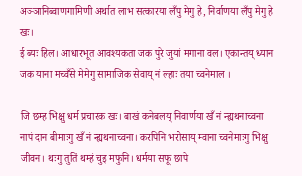अञ्ञानिब्वाणगामिणी अर्थात लाभ सत्कारया लँपु मेगु हे, निर्वाणया लँपु मेगु हे खः।
ई ब्यः हिल। आधारभूत आवश्यकता जक पुरे जुयां मगाना वल। एकान्तय् ध्यान जक याना मच्वँसे मेमेगु सामाजिक सेवाय् नं ल्हाः तया च्वनेमाल ।

जि छम्ह भिक्षु धर्म प्रचारक खः। बाखं कनेबलय् निवार्णया खँ नं न्ह्यथनाच्वना नापं दान बीमाःगु खँ नं न्ह्यथनाच्वना। करपिनि भरोसाय् म्वाना च्वनेमाःगु भिक्षु जीवन। थःगु तुतिं थम्हं चुइ मफुनि। धर्मया सफू छापे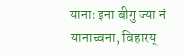यानाः इना बीगु ज्या नं यानाच्वना, विहारय्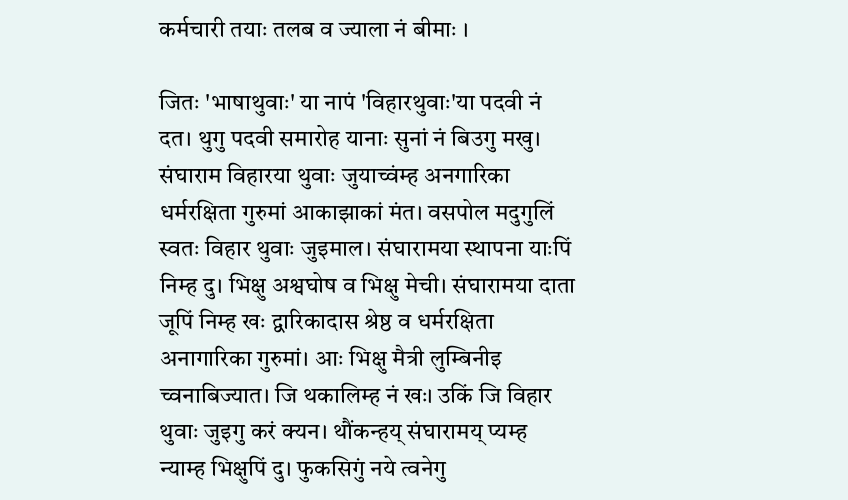कर्मचारी तयाः तलब व ज्याला नं बीमाः ।

जितः 'भाषाथुवाः' या नापं 'विहारथुवाः'या पदवी नं दत। थुगु पदवी समारोह यानाः सुनां नं बिउगु मखु। संघाराम विहारया थुवाः जुयाच्वंम्ह अनगारिका धर्मरक्षिता गुरुमां आकाझाकां मंत। वसपोल मदुगुलिं स्वतः विहार थुवाः जुइमाल। संघारामया स्थापना याःपिं निम्ह दु। भिक्षु अश्वघोष व भिक्षु मेची। संघारामया दाता जूपिं निम्ह खः द्वारिकादास श्रेष्ठ व धर्मरक्षिता अनागारिका गुरुमां। आः भिक्षु मैत्री लुम्बिनीइ च्वनाबिज्यात। जि थकालिम्ह नं खः। उकिं जि विहार थुवाः जुइगु करं क्यन। थौंकन्हय् संघारामय् प्यम्ह न्याम्ह भिक्षुपिं दु। फुकसिगुं नये त्वनेगु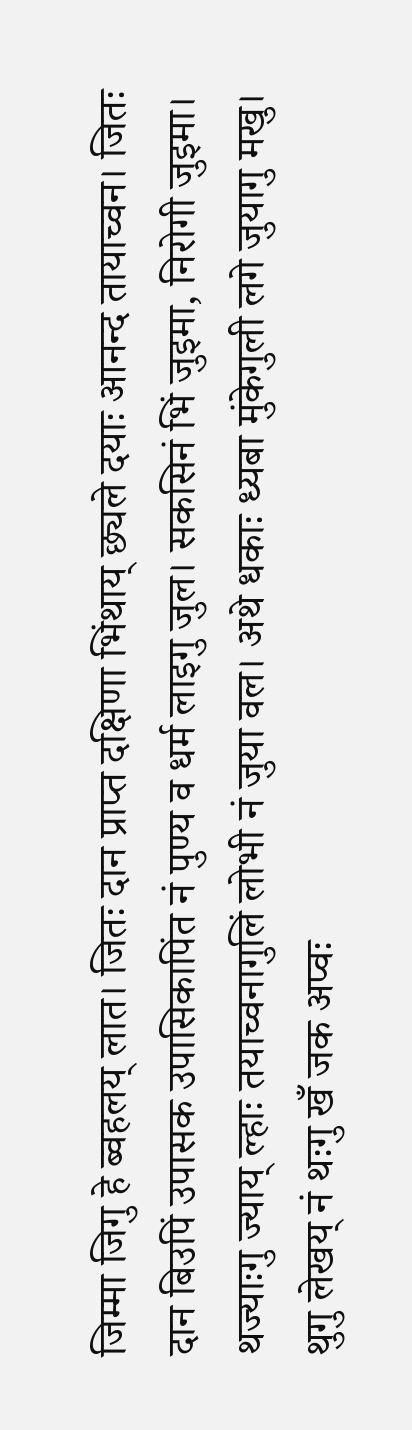जिम्मा जिगु हे ब्वहलय् लात। जितः दान प्राप्त दक्षिणा भिंथाय् छ्यले दयाः आनन्द तायाच्वन। जितः दान बिउपिं उपासक उपासिकापिंत नं पुण्य व धर्म लाइगु जुल। सकसिनं भिं जुइमा, निरोगी जुइमा। थज्याःगु ज्याय् ल्हाः तयाच्वनागुलिं लोभी नं जुया वल। अथे धकाः ध्यबा मुंकेगुली लगे जुयागु मखु। थुगु लेखय् नं थःगु खँ जक अप्वः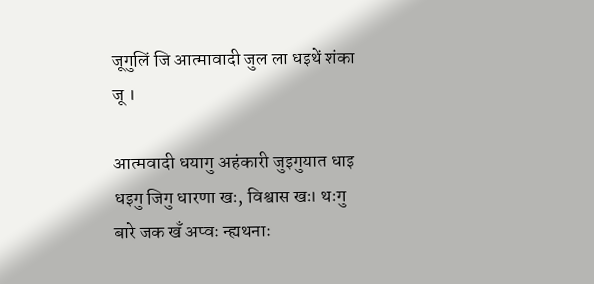जूगुलिं जि आत्मावादी जुल ला धइथें शंका जू ।

आत्मवादी धयागु अहंकारी जुइगुयात धाइ धइगु जिगु धारणा खः, विश्वास खः। थःगु बारे जक खँ अप्वः न्ह्यथनाः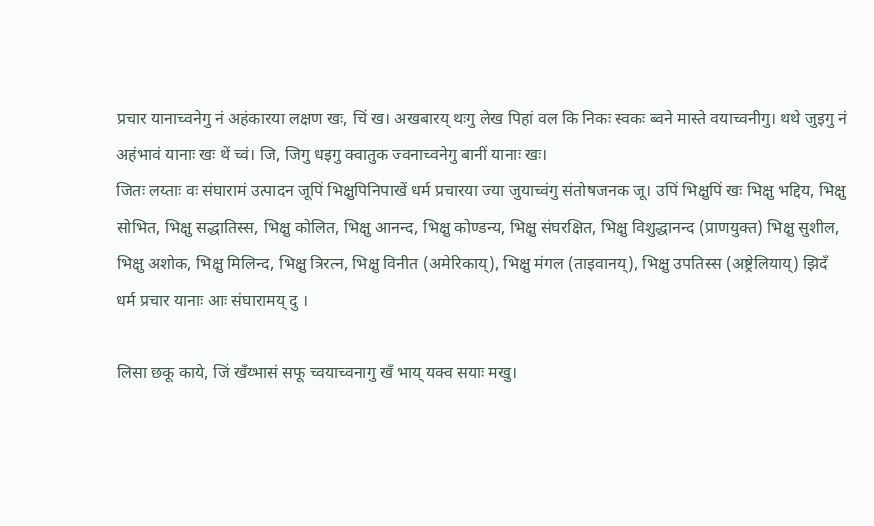प्रचार यानाच्वनेगु नं अहंकारया लक्षण खः, चिं ख। अखबारय् थःगु लेख पिहां वल कि निकः स्वकः ब्वने मास्ते वयाच्वनीगु। थथे जुइगु नं अहंभावं यानाः खः थें च्वं। जि, जिगु धइगु क्वातुक ज्वनाच्वनेगु बानीं यानाः खः।
जितः लय्ताः वः संघारामं उत्पादन जूपिं भिक्षुपिनिपाखें धर्म प्रचारया ज्या जुयाच्वंगु संतोषजनक जू। उपिं भिक्षुपिं खः भिक्षु भद्दिय, भिक्षु सोभित, भिक्षु सद्धातिस्स, भिक्षु कोलित, भिक्षु आनन्द, भिक्षु कोण्डन्य, भिक्षु संघरक्षित, भिक्षु विशुद्धानन्द (प्राणयुक्त) भिक्षु सुशील, भिक्षु अशोक, भिक्षु मिलिन्द, भिक्षु त्रिरत्न, भिक्षु विनीत (अमेरिकाय्), भिक्षु मंगल (ताइवानय्), भिक्षु उपतिस्स (अष्ट्रेलियाय्) झिदँ धर्म प्रचार यानाः आः संघारामय् दु ।

लिसा छकू काये, जिं खँय्भासं सफू च्वयाच्वनागु खँ भाय् यक्व सयाः मखु।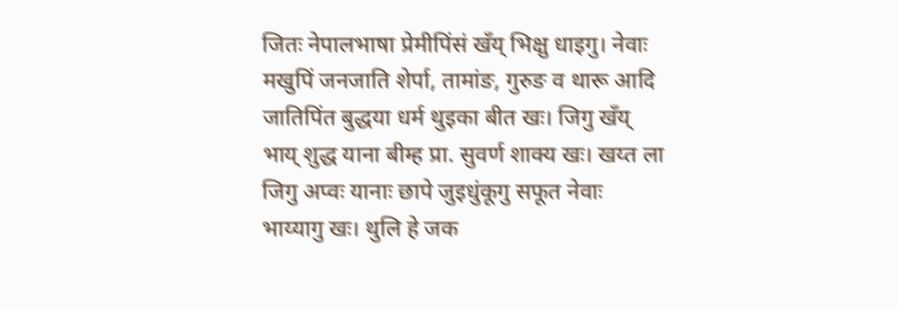जितः नेपालभाषा प्रेमीपिंसं खँय् भिक्षु धाइगु। नेवाः मखुपिं जनजाति शेर्पा, तामांङ, गुरुङ व थारू आदि जातिपिंत बुद्धया धर्म थुइका बीत खः। जिगु खँय् भाय् शुद्ध याना बीम्ह प्रा. सुवर्ण शाक्य खः। खय्त ला जिगु अप्वः यानाः छापे जुइधुंकूगु सफूत नेवाः भाय्यागु खः। थुलि हे जक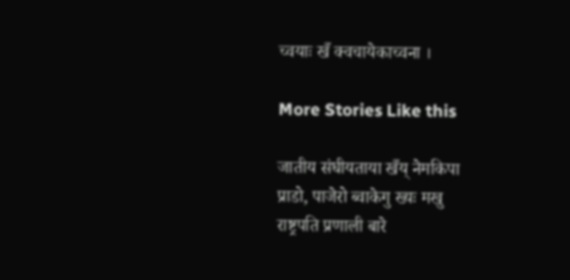च्वयाः खँ क्वचायेकाच्वना ।

More Stories Like this

जातीय संघीयताया खँय् नेमकिपा
प्राडो, पाजेरो ब्वाकेगु ख्यः मखु
राष्ट्रपति प्रणाली बारे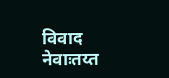विवाद
नेवाःतय्त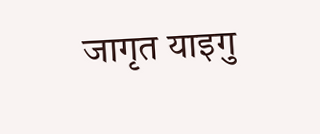जागृत याइगु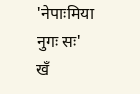'नेपाःमिया नुगः सः'
खँ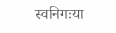स्वनिगःया